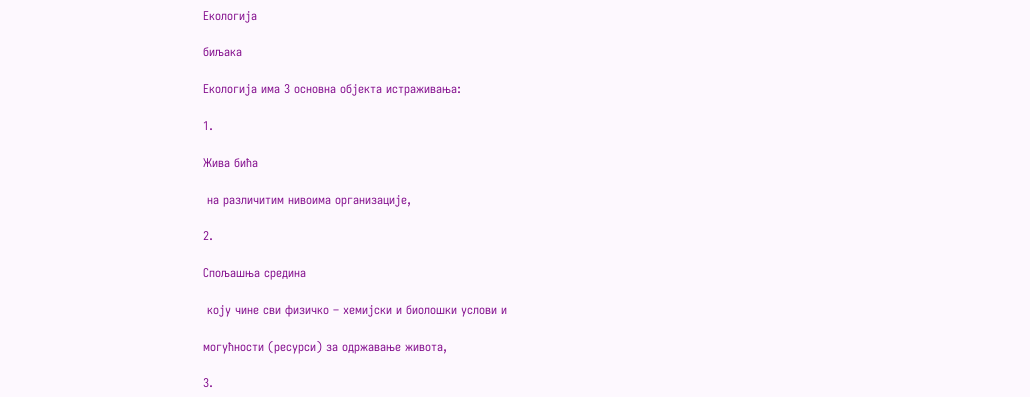Eкологија

биљака

Eкологија има 3 основна објекта истраживања:

1.

Жива бића

 на различитим нивоима организације,

2.

Спољашња средина

 коју чине сви физичко – хемијски и биолошки услови и

могућности (ресурси) за одржавање живота,

3.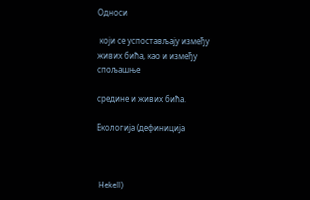Односи

 који се успостављају између живих бића, као и између спољашње

средине и живих бића.

Екологија (дефиниција



 Hekell)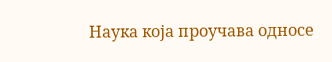Наука која проучава односе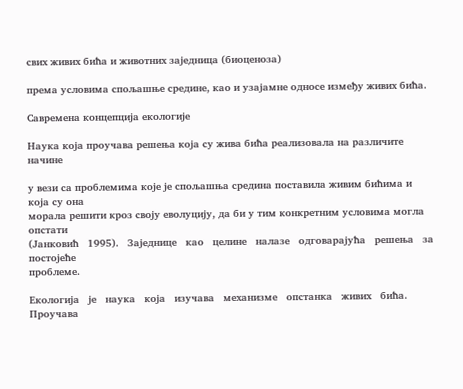свих живих бића и животних заједница (биоценоза)

према условима спољашње средине, као и узајамне односе између живих бића.

Савремена концепција екологије

Наука која проучава решења која су жива бића реализовала на различите начине

у вези са проблемима које је спољашња средина поставила живим бићима и која су она
морала решити кроз своју еволуцију, да би у тим конкретним условима могла опстати
(Јанковић   1995).   Заједнице   као   целине   налазе   одговарајућа   решења   за   постојеће
проблеме.

Екологија   је   наука   која   изучава   механизме   опстанка   живих   бића.   Проучава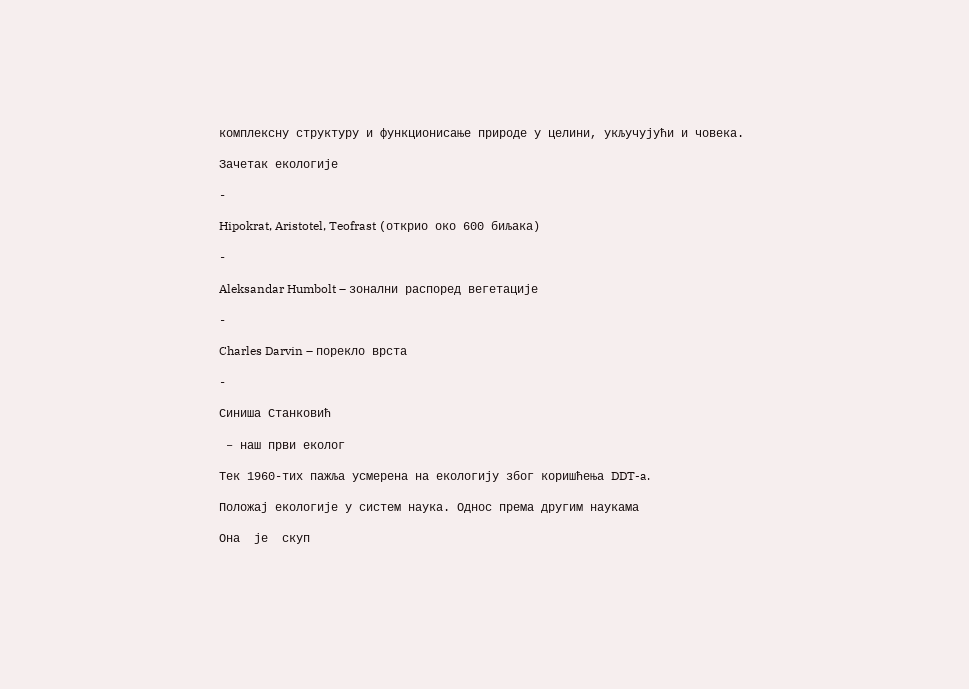комплексну структуру и функционисање природе у целини, укључујући и човека.

Зачетак екологије

-

Hipokrat, Aristotel, Teofrast (открио око 600 биљака)

-

Aleksandar Humbolt – зонални распоред вегетације

-

Charles Darvin – порекло врста

-

Синиша Станковић

 – наш први еколог

Тек 1960-тих пажља усмерена на екологију због коришћења DDT-a.

Положај екологије у систем наука. Однос према другим наукама

Она  је  скуп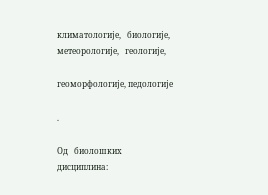климатологије,   биологије,   метеорологије,   геологије,

геоморфологије, педологије

.

Од   биолошких   дисциплина: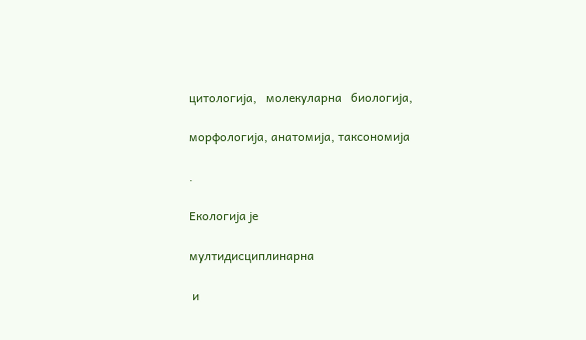цитологија,   молекуларна   биологија,

морфологија, анатомија, таксономија

.

Екологија је

мултидисциплинарна

 и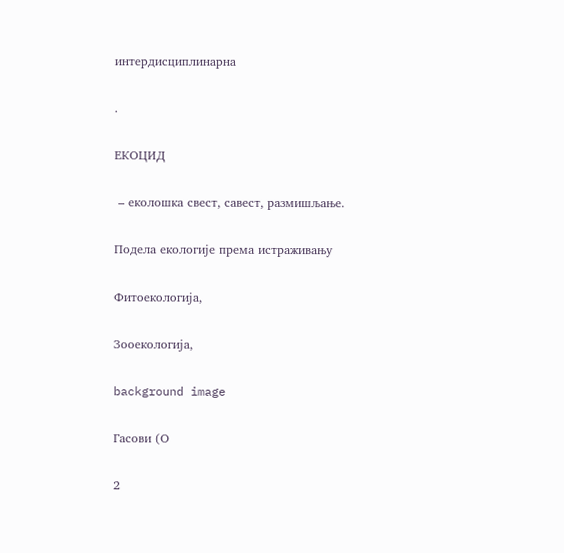интердисциплинарна

.

ЕКОЦИД

 – еколошка свест, савест, размишљање.

Подела екологије према истраживању

Фитоекологија,

Зооекологија,

background image

Гасови (О

2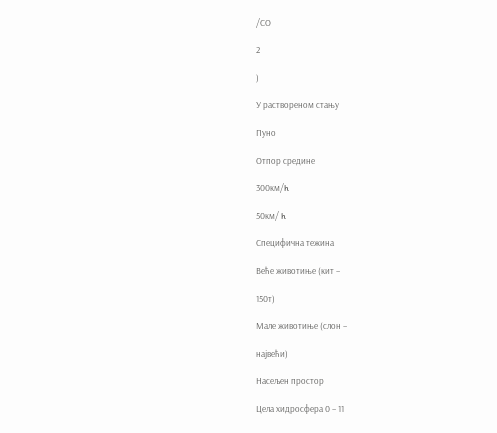/СО

2

)

У раствореном стању

Пуно

Отпор средине

300км/h

50км/ h

Специфична тежина

Веће животиње (кит –

150т)

Мале животиње (слон –

највећи)

Насељен простор

Цела хидросфера 0 – 11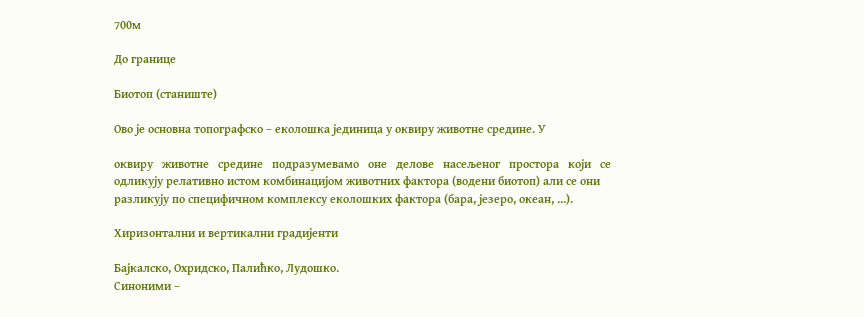700м

До границе

Биотоп (станиште)

Ово је основна топографско – еколошка јединица у оквиру животне средине. У

оквиру   животне   средине   подразумевамо   оне   делове   насељеног   простора   који   се
одликују релативно истом комбинацијом животних фактора (водени биотоп) али се они
разликују по специфичном комплексу еколошких фактора (бара, језеро, океан, ...).

Хиризонтални и вертикални градијенти

Бајкалско, Охридско, Палићко, Лудошко.
Синоними –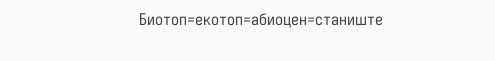Биотоп=екотоп=абиоцен=станиште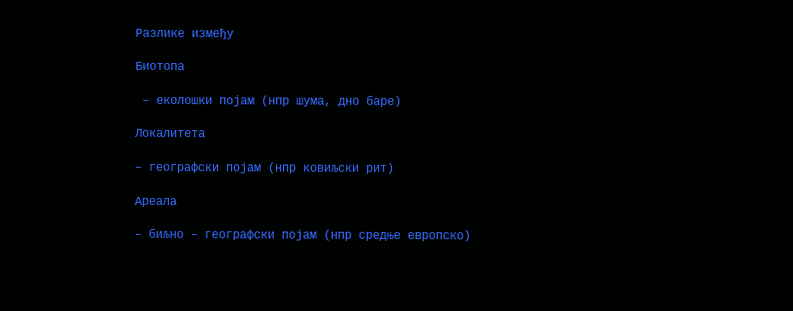Разлике између

Биотопа

 – еколошки појам (нпр шума, дно баре)

Локалитета

– географски појам (нпр ковиљски рит)

Ареала

– биљно – географски појам (нпр средње европско)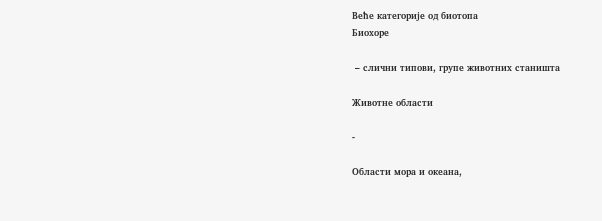Веће категорије од биотопа
Биохоре

 – слични типови, групе животних станишта

Животне области

-

Области мора и океана,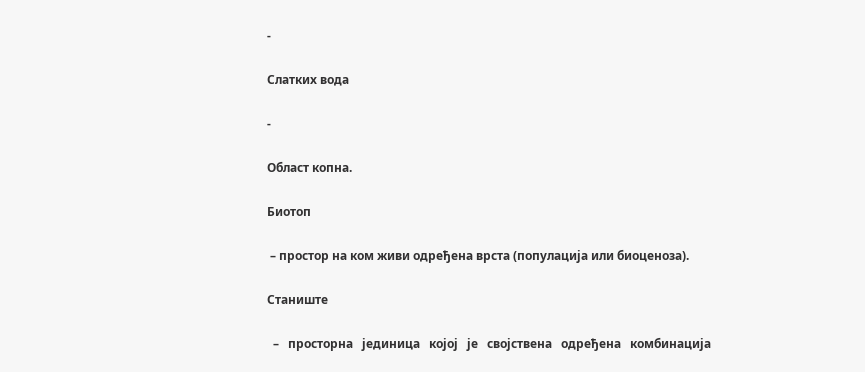-

Слатких вода

-

Област копна.

Биотоп

 – простор на ком живи одређена врста (популација или биоценоза).

Станиште

  –   просторна   јединица   којој   је   својствена   одређена   комбинација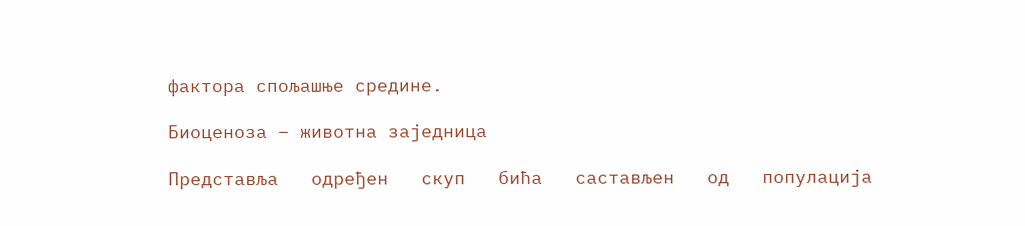фактора спољашње средине.

Биоценоза – животна заједница

Представља   одређен   скуп   бића   састављен   од   популација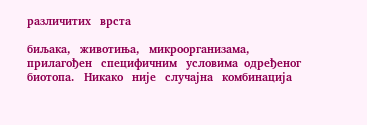различитих   врста

биљака,   животиња,   микроорганизама,   прилагођен   специфичним   условима  одређеног
биотопа.   Никако   није   случајна   комбинација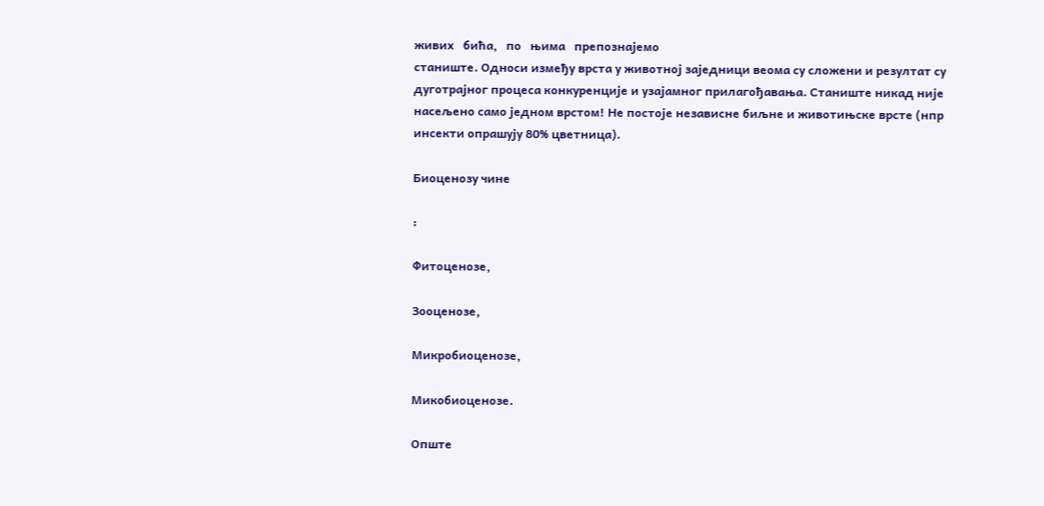живих   бића,   по   њима   препознајемо
станиште. Односи између врста у животној заједници веома су сложени и резултат су
дуготрајног процеса конкуренције и узајамног прилагођавања. Станиште никад није
насељено само једном врстом! Не постоје независне биљне и животињске врсте (нпр
инсекти опрашују 80% цветница).

Биоценозу чине

:

Фитоценозе,

Зооценозе,

Микробиоценозе,

Микобиоценозе.

Опште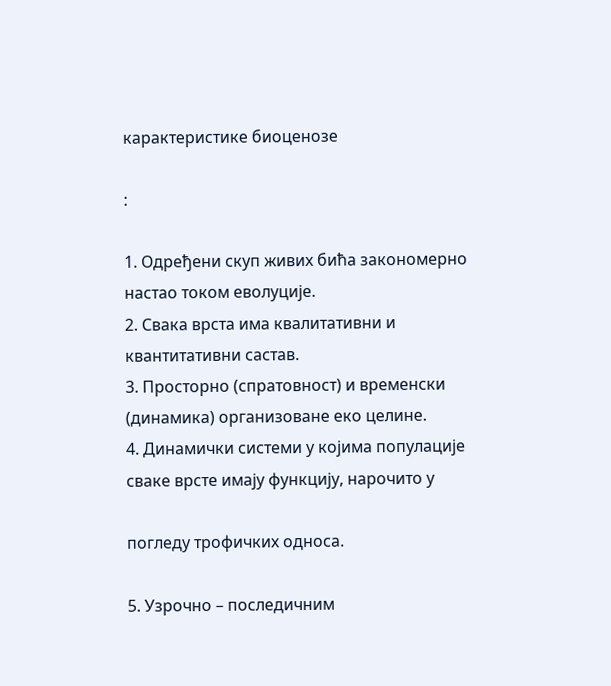карактеристике биоценозе

:

1. Одређени скуп живих бића закономерно настао током еволуције.
2. Свака врста има квалитативни и квантитативни састав.
3. Просторно (спратовност) и временски (динамика) организоване еко целине.
4. Динамички системи у којима популације сваке врсте имају функцију, нарочито у

погледу трофичких односа.

5. Узрочно – последичним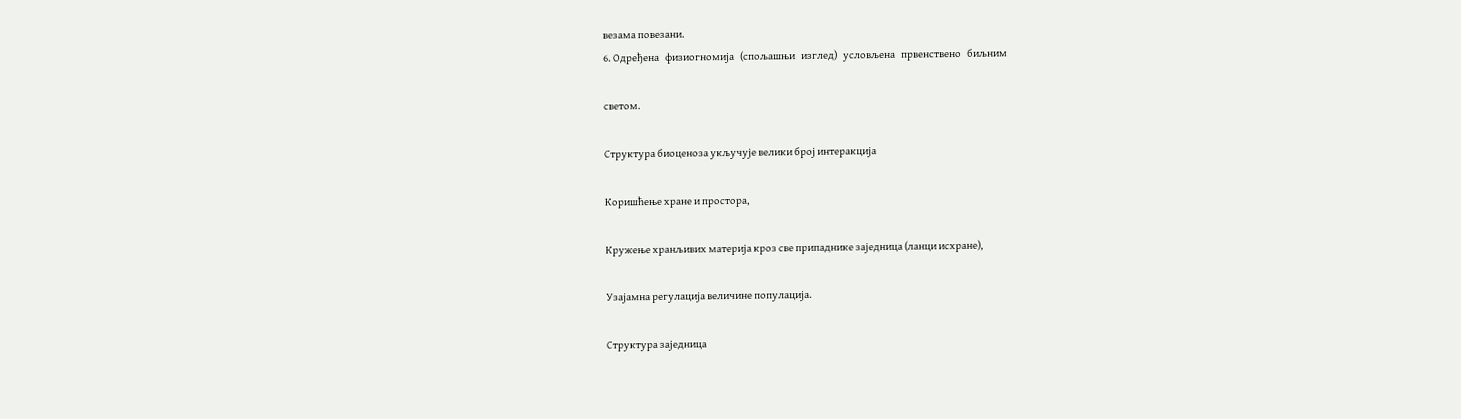везама повезани.
6. Одређена   физиогномија   (спољашњи   изглед)   условљена   првенствено   биљним

светом.

Структура биоценоза укључује велики број интеракција

Коришћење хране и простора,

Кружење хранљивих материја кроз све припаднике заједница (ланци исхране),

Узајамна регулација величине популација.

Структура заједница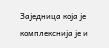Заједница која је комплекснија је и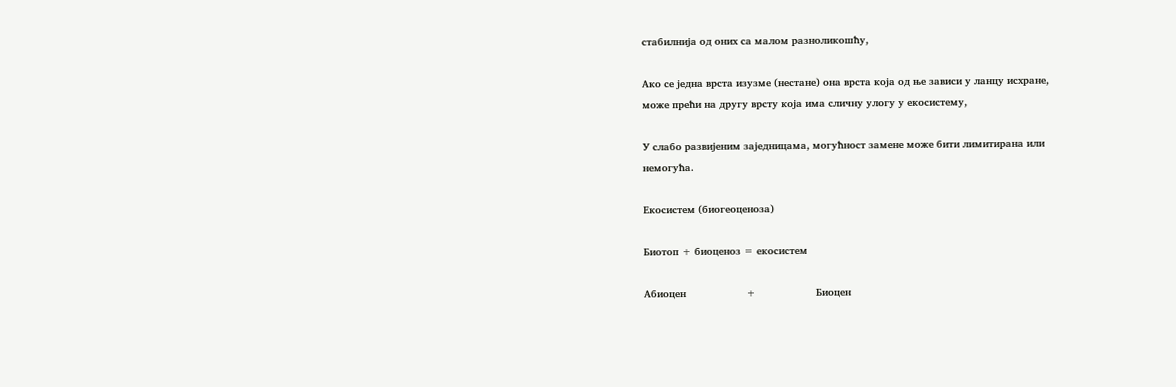стабилнија од оних са малом разноликошћу,

Ако се једна врста изузме (нестане) она врста која од ње зависи у ланцу исхране,
може прећи на другу врсту која има сличну улогу у екосистему,

У слабо развијеним заједницама, могућност замене може бити лимитирана или
немогућа.

Екосистем (биогеоценоза)

Биотоп + биоценоз = екосистем

Абиоцен                    +                    Биоцен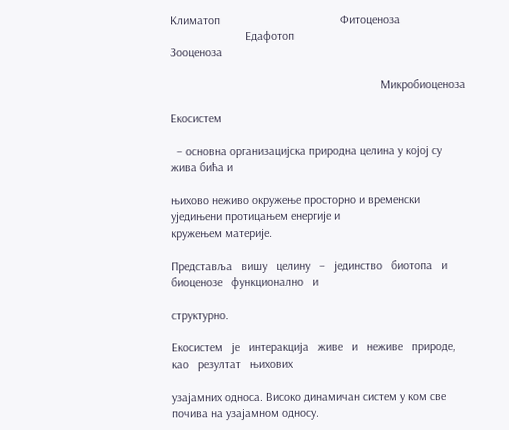Климатоп                                        Фитоценоза
                         Едафотоп                                        Зооценоза

                                                                      Микробиоценоза

Екосистем

  – основна организацијска природна целина у којој су жива бића и

њихово неживо окружење просторно и временски уједињени протицањем енергије и
кружењем материје.

Представља   вишу   целину   –   јединство   биотопа   и   биоценозе   функционално   и

структурно.

Екосистем   је   интеракција   живе   и   неживе   природе,   као   резултат   њихових

узајамних односа. Високо динамичан систем у ком све почива на узајамном односу.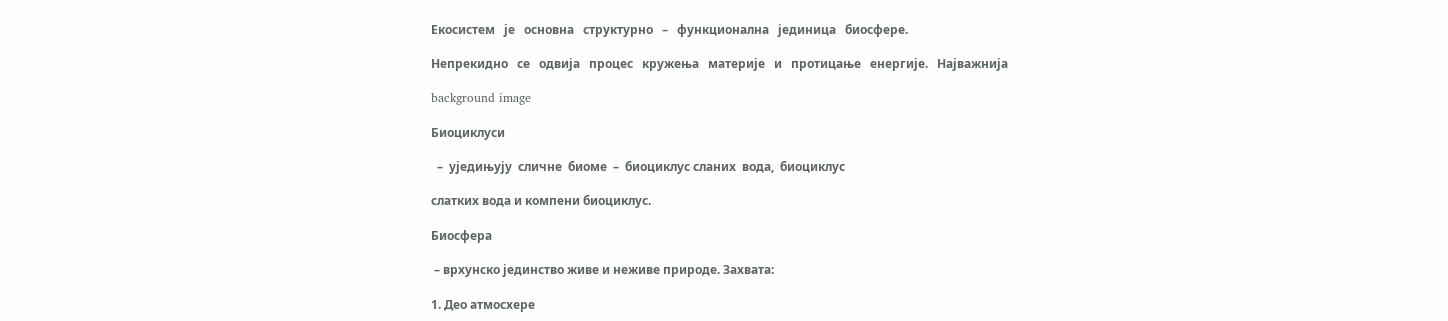Екосистем   је   основна   структурно   –   функционална   јединица   биосфере.

Непрекидно   се   одвија   процес   кружења   материје   и   протицање   енергије.   Најважнија

background image

Биоциклуси

  –  уједињују  сличне  биоме  –  биоциклус сланих  вода,  биоциклус

слатких вода и компени биоциклус.

Биосфера

 – врхунско јединство живе и неживе природе. Захвата:

1. Део атмосхере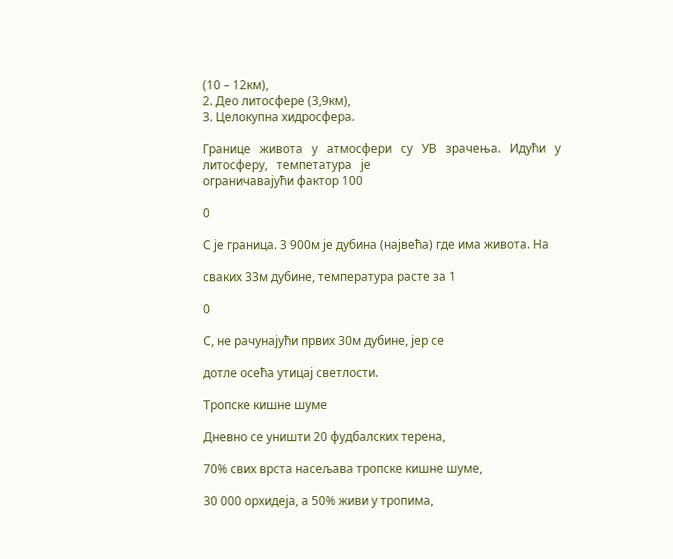(10 – 12км),
2. Део литосфере (3,9км),
3. Целокупна хидросфера.

Границе   живота   у   атмосфери   су   УВ   зрачења.   Идући   у   литосферу,   темпетатура   је
ограничавајући фактор 100

0

С је граница. 3 900м је дубина (највећа) где има живота. На

сваких 33м дубине, температура расте за 1

0

С, не рачунајући првих 30м дубине, јер се

дотле осећа утицај светлости.

Тропске кишне шуме

Дневно се уништи 20 фудбалских терена,

70% свих врста насељава тропске кишне шуме,

30 000 орхидеја, а 50% живи у тропима,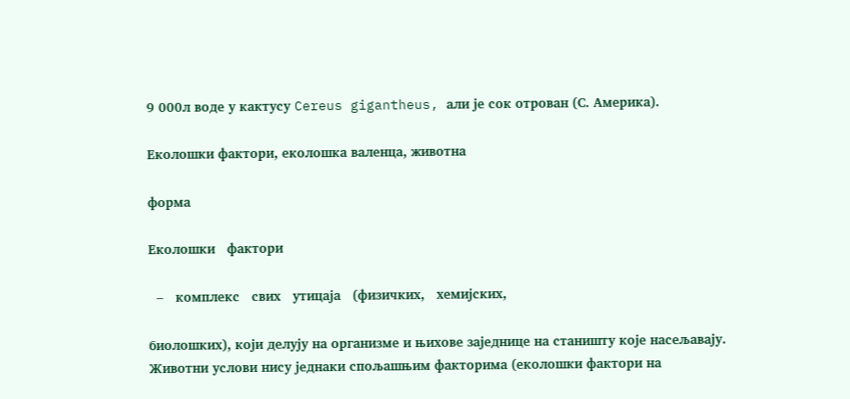9 000л воде у кактусу Cereus gigantheus, али је сок отрован (С. Америка).

Еколошки фактори, еколошка валенца, животна

форма

Еколошки   фактори

  –   комплекс   свих   утицаја   (физичких,   хемијских,

биолошких), који делују на организме и њихове заједнице на станишту које насељавају.
Животни услови нису једнаки спољашњим факторима (еколошки фактори на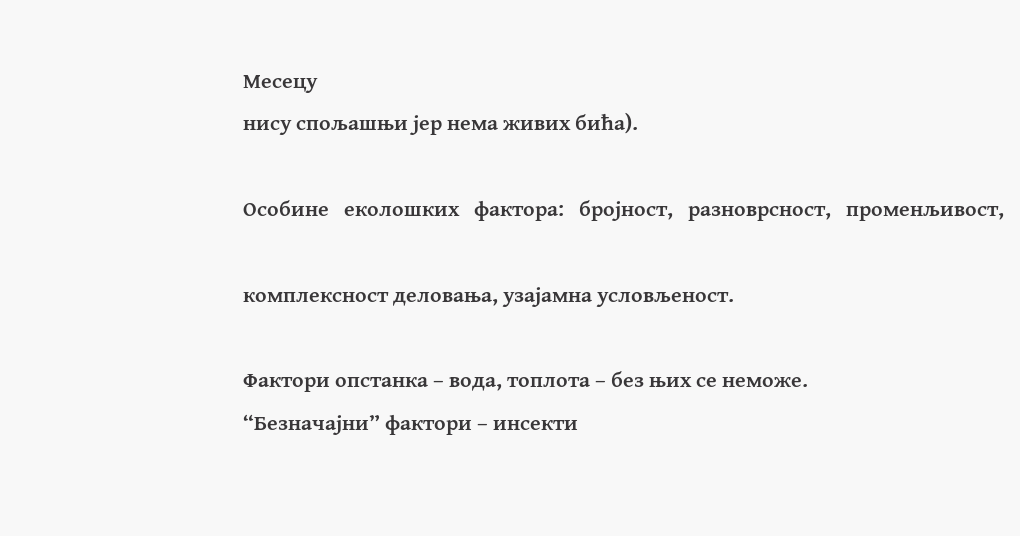Месецу
нису спољашњи јер нема живих бића).

Особине   еколошких   фактора:   бројност,   разноврсност,   променљивост,

комплексност деловања, узајамна условљеност.

Фактори опстанка – вода, топлота – без њих се неможе.
“Безначајни” фактори – инсекти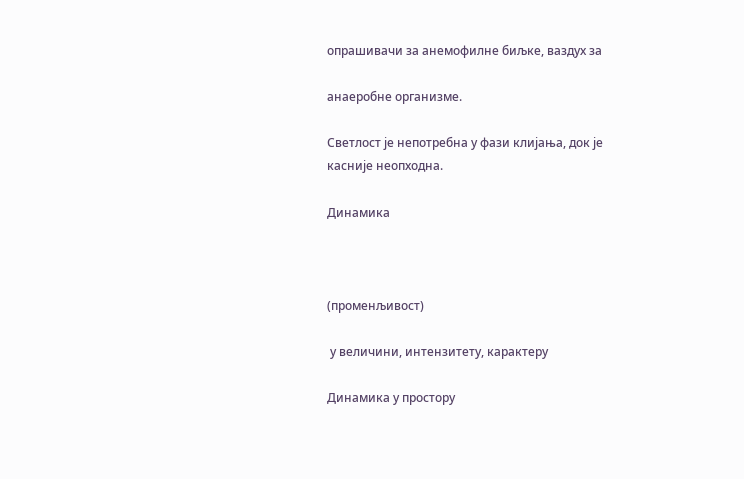опрашивачи за анемофилне биљке, ваздух за

анаеробне организме.

Светлост је непотребна у фази клијања, док је касније неопходна.

Динамика



(променљивост)

 у величини, интензитету, карактеру

Динамика у простору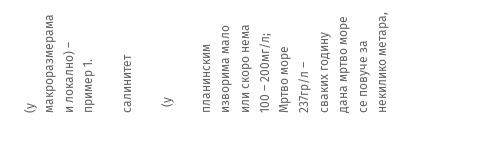(у макроразмерама и локално) – пример 1.

салинитет

  (у

планинским изворима мало или скоро нема 100 – 200мг/л; Мртво море 237гр/л –
сваких годину дана мртво море се повуче за некилико метара,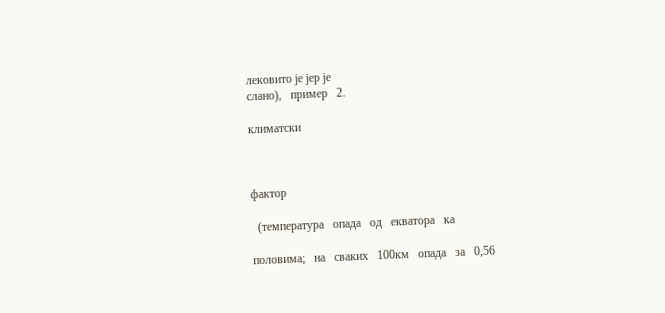лековито је јер је
слано),   пример   2.

климатски



фактор

  (температура   опада   од   екватора   ка

половима;   на   сваких   100км   опада   за   0,56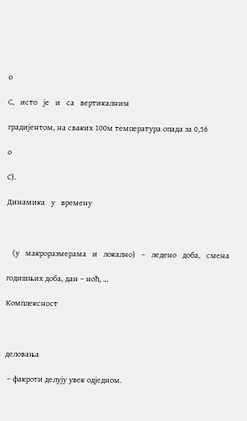о

С,   исто   је   и   са   вертикалним

градијентом, на сваких 100м температура опада за 0,56

о

С).

Динамика   у   времену



   (у   макроразмерама   и   локално)   –   ледено   доба,   смена

годишњих доба, дан – ноћ, …

Комплексност



деловања

 – факроти делују увек одједном.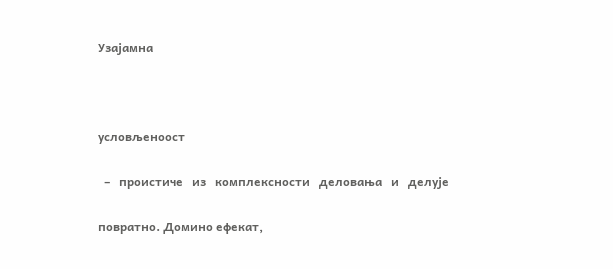Узајамна



условљеноост

  –   проистиче   из   комплексности   деловања   и   делује

повратно. Домино ефекат,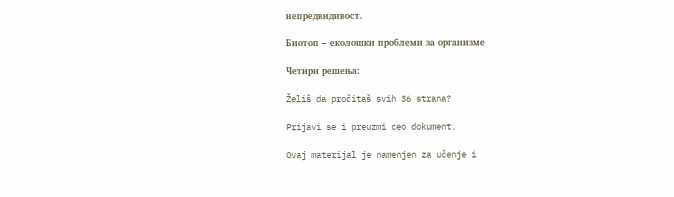непредвидивост.

Биотоп – еколошки проблеми за организме

Четири решења:

Želiš da pročitaš svih 36 strana?

Prijavi se i preuzmi ceo dokument.

Ovaj materijal je namenjen za učenje i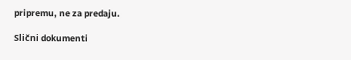pripremu, ne za predaju.

Slični dokumenti